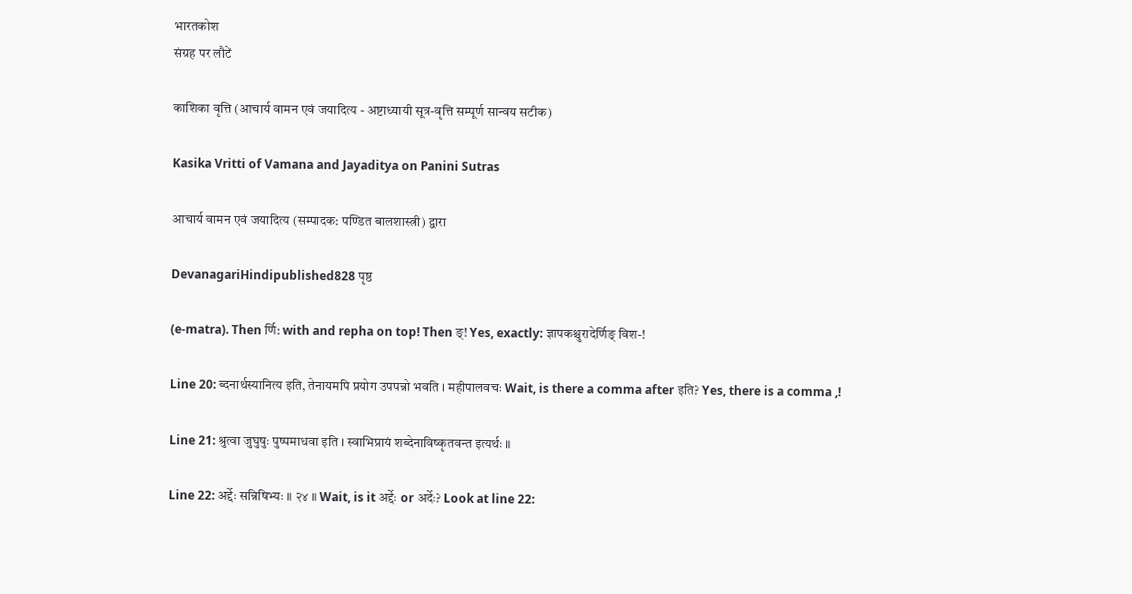भारतकोश
संग्रह पर लौटें

काशिका वृत्ति (आचार्य वामन एवं जयादित्य - अष्टाध्यायी सूत्र-वृत्ति सम्पूर्ण सान्वय सटीक)

Kasika Vritti of Vamana and Jayaditya on Panini Sutras

आचार्य वामन एवं जयादित्य (सम्पादक: पण्डित बालशास्त्री) द्वारा

DevanagariHindipublished828 पृष्ठ

(e-matra). Then र्णि: with and repha on top! Then ङ्! Yes, exactly: ज्ञापकश्चुरादेर्णिङ् विश-!

Line 20: ब्दनार्थस्यानित्य इति, तेनायमपि प्रयोग उपपन्नो भवति । महीपालवचः Wait, is there a comma after इति? Yes, there is a comma ,!

Line 21: श्रुत्वा जुघुषुः पुष्पमाधवा इति । स्वाभिप्रायं शब्देनाविष्कृतवन्त इत्यर्थः ॥

Line 22: अर्द्देः सन्निषिभ्यः ॥ २४ ॥ Wait, is it अर्द्देः or अर्देः? Look at line 22: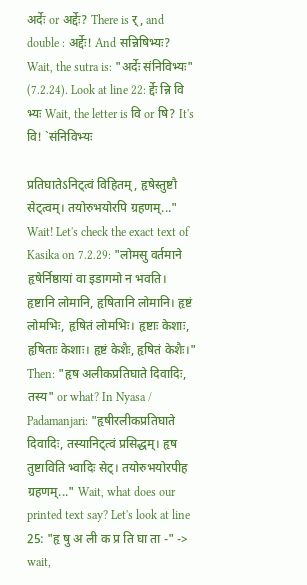अर्देः or अर्द्देः? There is र्, and double : अर्द्देः! And सन्निषिभ्यः? Wait, the sutra is: "अर्देः संनिविभ्यः" (7.2.24). Look at line 22: र्द्देः न्नि वि भ्यः Wait, the letter is वि or षि? It's वि! `संनिविभ्यः

प्रतिघातेऽनिट्त्वं विहितम्, हृषेस्तुष्टौ सेट्त्वम्। तयोरुभयोरपि ग्रहणम्..." Wait! Let's check the exact text of Kasika on 7.2.29: "लोमसु वर्तमाने हृषेर्निष्ठायां वा इडागमो न भवति। हृष्टानि लोमानि, हृषितानि लोमानि। हृष्टं लोमभिः, हृषितं लोमभिः। हृष्टाः केशाः, हृषिताः केशाः। हृष्टं केशैः, हृषितं केशैः।" Then: "हृष अलीकप्रतिघाते दिवादिः, तस्य" or what? In Nyasa / Padamanjari: "हृषीरलीकप्रतिघाते दिवादिः, तस्यानिट्त्वं प्रसिद्धम्। हृष तुष्टाविति भ्वादिः सेट्। तयोरुभयोरपीह ग्रहणम्..." Wait, what does our printed text say? Let's look at line 25: "हृ षु अ ली क प्र ति घा ता -" -> wait,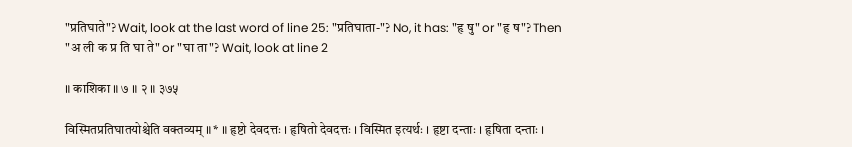"प्रतिघाते"? Wait, look at the last word of line 25: "प्रतिघाता-"? No, it has: "हृ षु" or "हृ ष"? Then "अ ली क प्र ति घा ते" or "घा ता"? Wait, look at line 2

॥ काशिका ॥ ७ ॥ २ ॥ ३७५

विस्मितप्रतिघातयोश्चेति वक्तव्यम् ॥ * ॥ हृष्टो देवदत्तः । हृषितो देवदत्तः । विस्मित इत्यर्थः । हृष्टा दन्ताः । हृषिता दन्ताः ।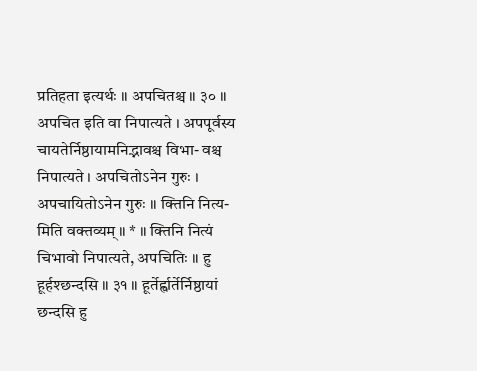प्रतिहता इत्यर्थः ॥ अपचितश्च ॥ ३० ॥ अपचित इति वा निपात्यते । अपपूर्वस्य चायतेर्निष्ठायामनिद्भावश्च विभा- वश्च निपात्यते । अपचितोऽनेन गुरुः । अपचायितोऽनेन गुरुः ॥ क्तिनि नित्य- मिति वक्तव्यम् ॥ * ॥ क्तिनि नित्यं चिभावो निपात्यते, अपचितिः ॥ हु हूर्हश्छन्दसि ॥ ३१ ॥ हूर्तेर्ह्वार्तेर्निष्ठायां छन्दसि हु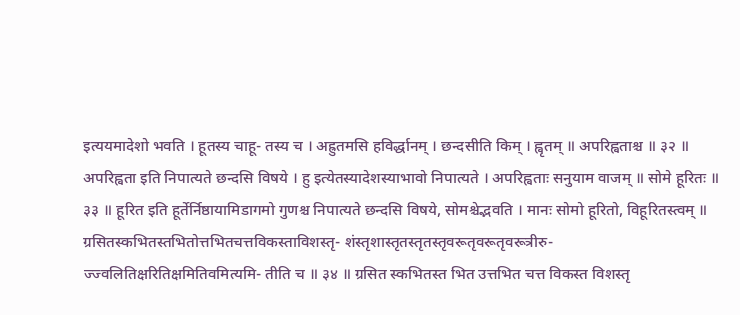इत्ययमादेशो भवति । हूतस्य चाहू- तस्य च । अह्रुतमसि हविर्द्धानम् । छन्दसीति किम् । ह्वृतम् ॥ अपरिह्वताश्च ॥ ३२ ॥ अपरिह्वता इति निपात्यते छन्दसि विषये । हु इत्येतस्यादेशस्याभावो निपात्यते । अपरिह्वताः सनुयाम वाजम् ॥ सोमे हूरितः ॥ ३३ ॥ हूरित इति हूर्तेर्निष्ठायामिडागमो गुणश्च निपात्यते छन्दसि विषये, सोमश्चेद्भवति । मानः सोमो हूरितो, विहूरितस्त्वम् ॥ ग्रसितस्कभितस्तभितोत्तभितचत्तविकस्ताविशस्तृ- शंस्तृशास्तृतस्तृतस्तृवरूतृवरूतृवरूत्रीरु- ज्ज्वलितिक्षरितिक्षमितिवमित्यमि- तीति च ॥ ३४ ॥ ग्रसित स्कभितस्त भित उत्तभित चत्त विकस्त विशस्तृ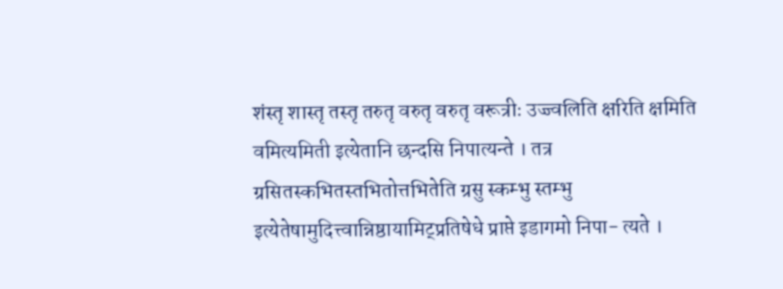शंस्तृ शास्तृ तस्तृ तरुतृ वरुतृ वरुतृ वरूत्रीः उज्ज्वलिति क्षरिति क्षमिति वमित्यमिती इत्येतानि छन्दसि निपात्यन्ते । तत्र ग्रसितस्कभितस्तभितोत्तभितेति ग्रसु स्कम्भु स्तम्भु इत्येतेषामुदित्त्वान्निष्ठायामिट्प्रतिषेधे प्राप्ते इडागमो निपा- त्यते ।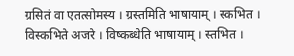ग्रसितं वा एतत्सोमस्य । ग्रस्तमिति भाषायाम् । स्कभित । विस्कभिते अजरे । विष्कब्धेति भाषायाम् । स्तभित ।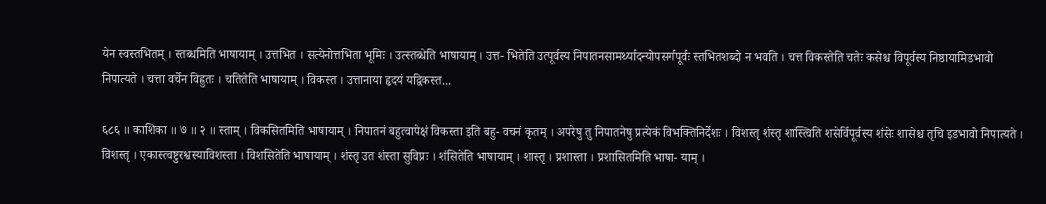येन स्वस्तभितम् । स्तब्धमिति भाषायाम् । उत्तभित । सत्येनोत्तभिता भूमिः । उत्स्तब्धेति भाषायाम् । उत्त- भितेति उत्पूर्वस्य निपातनसामर्थ्यादन्योपसर्गपूर्वः स्तभितशब्दो न भवति । चत्त विकस्तेति चतेः कसेश्च विपूर्वस्य निष्ठायामिडभावो निपात्यते । चत्ता वर्चेन विह्रुतः । चतितेति भाषायाम् । विकस्त । उत्तानाया हृदयं यद्विकस्त...

६८६ ॥ काशिका ॥ ७ ॥ २ ॥ स्ताम् । विकसितमिति भाषायाम् । निपातनं बहुत्वापेक्षं विकस्ता इति बहु- वचनं कृतम् । अपरेषु तु निपातनेषु प्रत्येकं विभक्तिनिर्देशः । विशस्तृ शंस्तृ शास्त्विति शसेर्विपूर्वस्य शंसेः शासेश्च तृचि इडभावो निपात्यते । विशस्तृ । एकास्त्वष्टुरश्वस्याविशस्ता । विशसितेति भाषायाम् । शंस्तृ उत शंस्ता सुविप्रः । शंसितेति भाषायाम् । शास्तृ । प्रशास्ता । प्रशासितमिति भाषा- याम् ।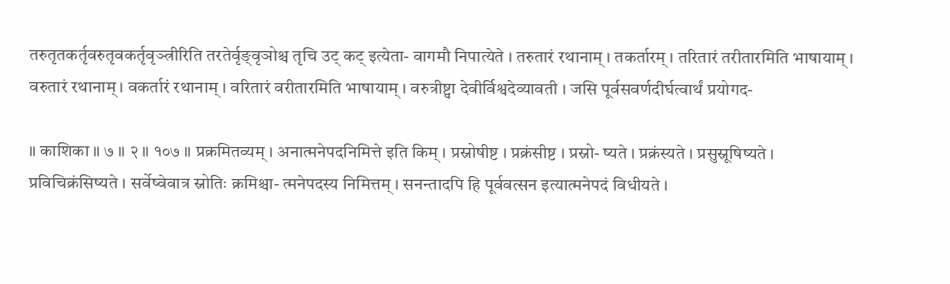तरुतृतकर्तृवरुतृवकर्तृवृञ्त्रीरिति तरतेर्वृङ्वृञोश्च तृचि उट् कट् इत्येता- वागमौ निपात्येते । तरुतारं रथानाम् । तकर्तारम् । तरितारं तरीतारमिति भाषायाम् । वरुतारं रथानाम् । वकर्तारं रथानाम् । वरितारं वरीतारमिति भाषायाम् । वरुत्रीष्ट्वा देवीर्विश्वदेव्यावती । जसि पूर्वसवर्णदीर्घत्वार्थं प्रयोगद-

॥ काशिका ॥ ७ ॥ २ ॥ १०७ ॥ प्रक्रमितव्यम् । अनात्मनेपदनिमित्ते इति किम् । प्रस्नोषीष्ट । प्रक्रंसीष्ट । प्रस्नो- ष्यते । प्रक्रंस्यते । प्रसुस्नूषिष्यते । प्रविचिक्रंसिष्यते । सर्वेष्वेवात्र स्नोतिः क्रमिश्चा- त्मनेपदस्य निमित्तम् । सनन्तादपि हि पूर्ववत्सन इत्यात्मनेपदं विधीयते ।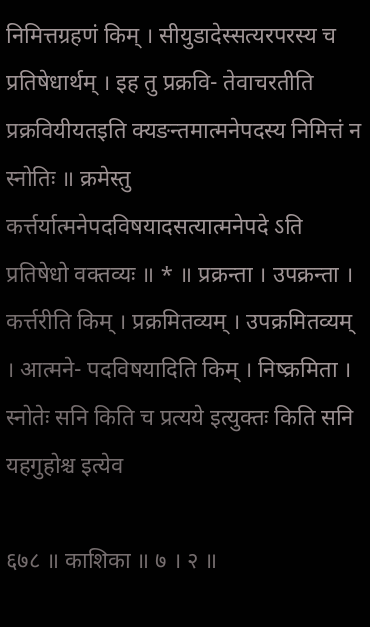निमित्तग्रहणं किम् । सीयुडादेस्सत्यरपरस्य च प्रतिषेधार्थम् । इह तु प्रक्रवि- तेवाचरतीति प्रक्रवियीयतइति क्यङन्तमात्मनेपदस्य निमित्तं न स्नोतिः ॥ क्रमेस्तु कर्त्तर्यात्मनेपदविषयादसत्यात्मनेपदे ऽति प्रतिषेधो वक्तव्यः ॥ * ॥ प्रक्रन्ता । उपक्रन्ता । कर्त्तरीति किम् । प्रक्रमितव्यम् । उपक्रमितव्यम् । आत्मने- पदविषयादिति किम् । निष्क्रमिता । स्नोतेः सनि किति च प्रत्यये इत्युक्तः किति सनि यहगुहोश्च इत्येव

६७८ ॥ काशिका ॥ ७ । २ ॥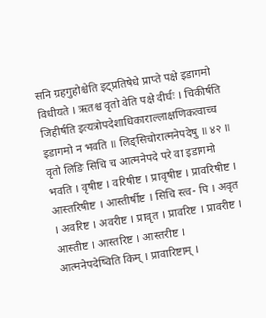सनि ग्रहगुहोश्चेति इट्प्रतिषेधे प्राप्ते पक्षे इडागमो विधीयते । ऋतश्च वृतो वेति पक्षे दीर्घः । चिकीर्षति जिहीर्षति इत्यत्रोपदेशाधिकाराल्लाक्षणिकत्वाच्च इडागमो न भवति ॥ लिङ्‌सिचोरात्मनेपदेषु ॥ ४२ ॥ वृतो लिङि सिचि च आत्मनेपदे परे वा इडागमो भवति । वृषीष्ट । वरिषीष्ट । प्रावृषीष्ट । प्रावरिषीष्ट । आस्तरिषीष्ट । आस्तीर्षीष्ट । सिचि स्त्व- पि । अवृत । अवरिष्ट । अवरीष्ट । प्रावृत । प्रावरिष्ट । प्रावरीष्ट । आस्तीष्ट । आस्तरिष्ट । आस्तरीष्ट । आत्मनेपदेष्विति किम् । प्रावारिष्टाम् ।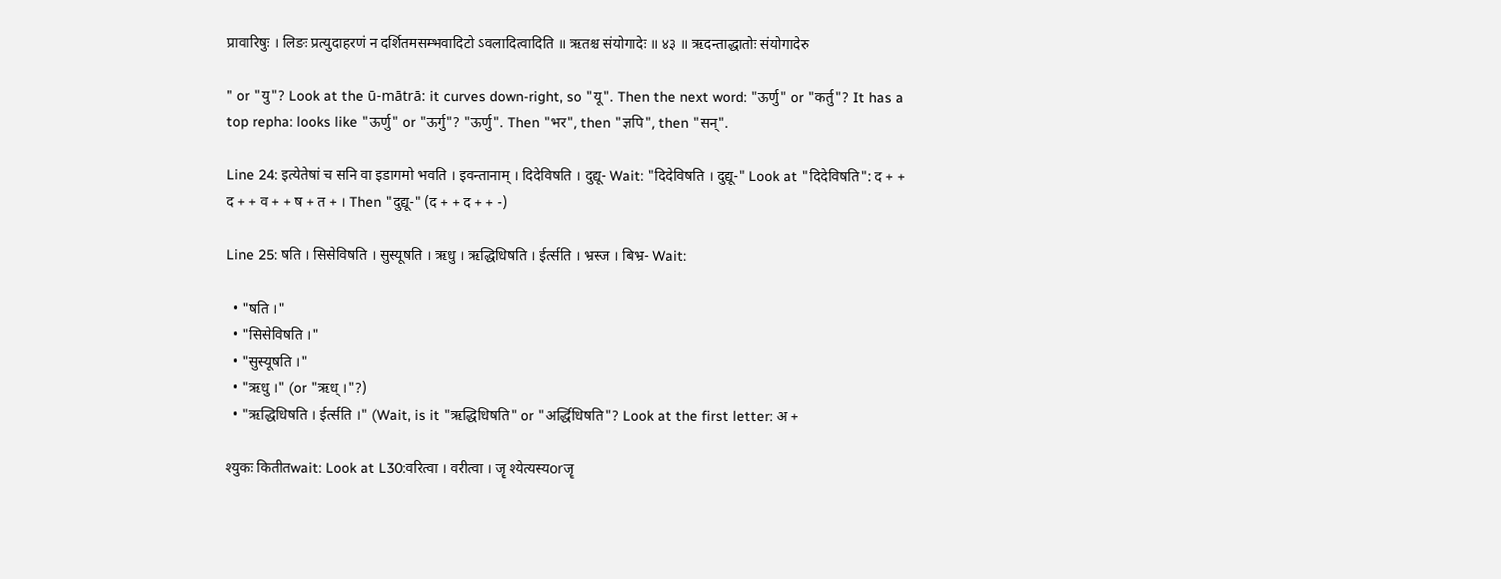प्रावारिषुः । लिङः प्रत्युदाहरणं न दर्शितमसम्भवादिटो ऽवलादित्वादिति ॥ ऋतश्च संयोगादेः ॥ ४३ ॥ ऋदन्ताद्धातोः संयोगादेरु

" or "यु"? Look at the ū-mātrā: it curves down-right, so "यू". Then the next word: "ऊर्णु" or "कर्तु"? It has a top repha: looks like "ऊर्णु" or "ऊर्गु"? "ऊर्णु". Then "भर", then "ज्ञपि", then "सन्".

Line 24: इत्येतेषां च सनि वा इडागमो भवति । इवन्तानाम् । दिदेविषति । दुद्यू- Wait: "दिदेविषति । दुद्यू-" Look at "दिदेविषति": द + + द + + व + + ष + त + । Then "दुद्यू-" (द + + द + + -)

Line 25: षति । सिसेविषति । सुस्यूषति । ऋधु । ऋद्धिधिषति । ईर्त्सति । भ्रस्ज । बिभ्र- Wait:

  • "षति ।"
  • "सिसेविषति ।"
  • "सुस्यूषति ।"
  • "ऋधु ।" (or "ऋध् ।"?)
  • "ऋद्धिधिषति । ईर्त्सति ।" (Wait, is it "ऋद्धिधिषति" or "अर्द्धिधिषति"? Look at the first letter: अ +

श्युकः कितीतwait: Look at L30:वरित्वा । वरीत्वा । जॄ श्येत्यस्यorजॄ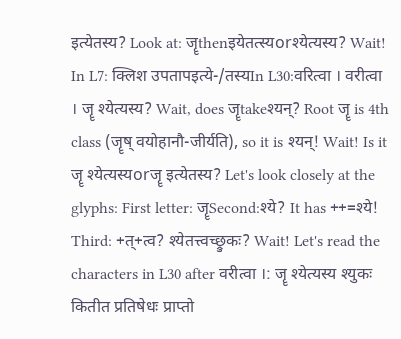इत्येतस्य? Look at: जॄthenइयेतत्स्यorश्येत्यस्य? Wait! In L7: क्लिश उपतापइत्ये-/तस्यIn L30:वरित्वा । वरीत्वा । जॄ श्येत्यस्य? Wait, does जॄtakeश्यन्? Root जॄ is 4th class (जॄष् वयोहानौ-जीर्यति), so it is श्यन्! Wait! Is it जॄ श्येत्यस्यorजॄ इत्येतस्य? Let's look closely at the glyphs: First letter: जॄSecond:श्ये? It has ++=श्ये! Third: +त्+त्व? श्येतत्त्वच्छ्रुकः? Wait! Let's read the characters in L30 after वरीत्वा ।: जॄ श्येत्यस्य श्युकः कितीत प्रतिषेधः प्राप्तो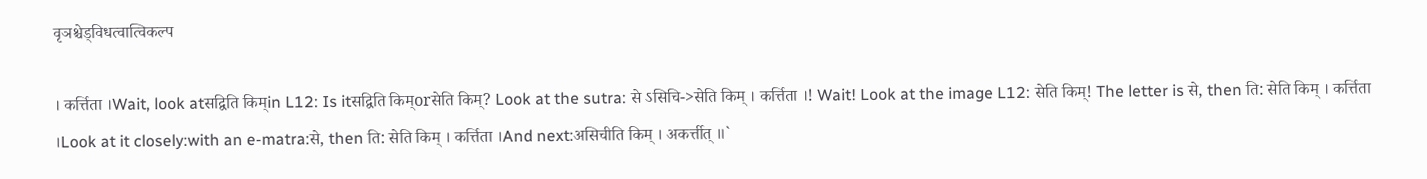वृञश्चेड्विधत्वात्विकल्प

। कर्त्तिता ।Wait, look atसद्विति किम्in L12: Is itसद्विति किम्orसेति किम्? Look at the sutra: से ऽसिचि->सेति किम् । कर्त्तिता ।! Wait! Look at the image L12: सेति किम्! The letter is से, then ति: सेति किम् । कर्त्तिता ।Look at it closely:with an e-matra:से, then ति: सेति किम् । कर्त्तिता ।And next:असिचीति किम् । अकर्त्तीत् ॥`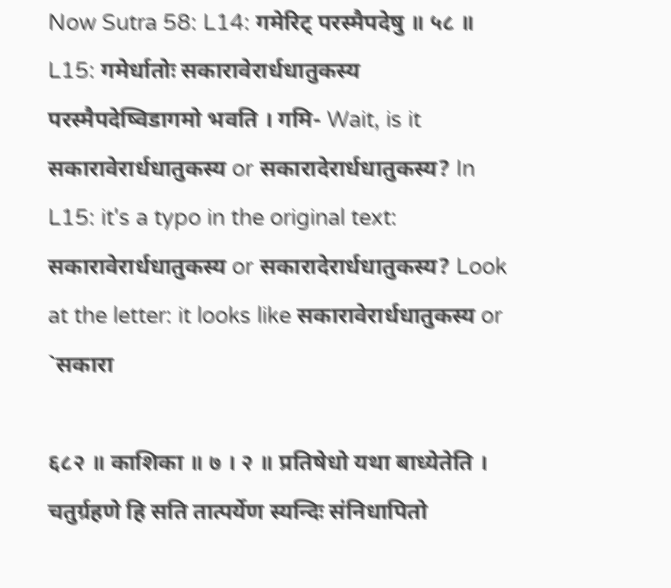Now Sutra 58: L14: गमेरिट् परस्मैपदेषु ॥ ५८ ॥ L15: गमेर्धातोः सकारावेरार्धधातुकस्य परस्मैपदेष्विडागमो भवति । गमि- Wait, is it सकारावेरार्धधातुकस्य or सकारादेरार्धधातुकस्य? In L15: it's a typo in the original text: सकारावेरार्धधातुकस्य or सकारादेरार्धधातुकस्य? Look at the letter: it looks like सकारावेरार्धधातुकस्य or `सकारा

६८२ ॥ काशिका ॥ ७ । २ ॥ प्रतिषेधो यथा बाध्येतेति । चतुर्ग्रहणे हि सति तात्पर्येण स्यन्दिः संनिधापितो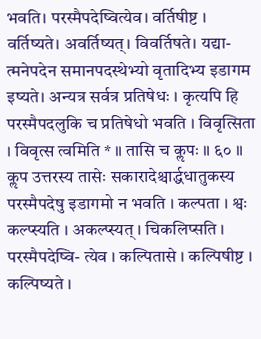भवति। परस्मैपदेष्वित्येव। वर्तिषीष्ट । वर्तिष्यते। अवर्तिष्यत्। विवर्तिषते। यद्या- त्मनेपदेन समानपदस्थेभ्यो वृतादिभ्य इडागम इष्यते। अन्यत्र सर्वत्र प्रतिषेधः । कृत्यपि हि परस्मैपदलुकि च प्रतिषेधो भवति । विवृत्सिता । विवृत्स त्वमिति * ॥ तासि च कॢपः ॥ ६० ॥ कॢप उत्तरस्य तासेः सकारादेश्चार्द्धधातुकस्य परस्मैपदेषु इडागमो न भवति । कल्पता । श्वः कल्प्स्यति । अकल्प्स्यत् । चिकलिप्सति । परस्मैपदेष्वि- त्येव । कल्पितासे । कल्पिषीष्ट । कल्पिष्यते ।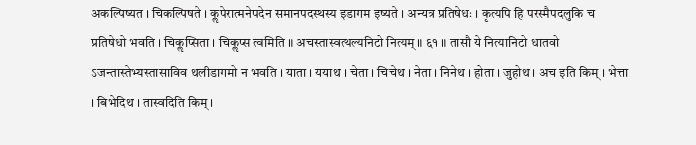अकल्पिष्यत । चिकल्पिषते । कॢपेरात्मनेपदेन समानपदस्थस्य इडागम इष्यते । अन्यत्र प्रतिषेधः । कृत्यपि हि परस्मैपदलुकि च प्रतिषेधो भवति । चिकॢप्सिता । चिकॢप्स त्वमिति ॥ अचस्तास्वत्थल्यनिटो नित्यम् ॥ ६१ ॥ तासौ ये नित्यानिटो धातवो ऽजन्तास्तेभ्यस्तासाविव थलीडागमो न भवति । याता । ययाथ । चेता । चिचेथ । नेता । निनेथ । होता । जुहोथ । अच इति किम् । भेत्ता । बिभेदिथ । तास्वदिति किम् ।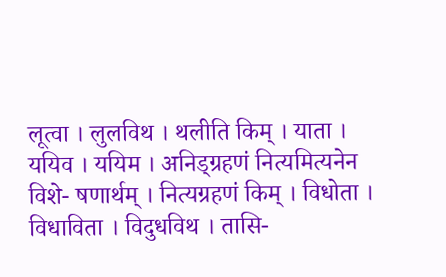लूत्वा । लुलविथ । थलीति किम् । याता । ययिव । ययिम । अनिड्ग्रहणं नित्यमित्यनेन विशे- षणार्थम् । नित्यग्रहणं किम् । विधोता । विधाविता । विदुधविथ । तासि-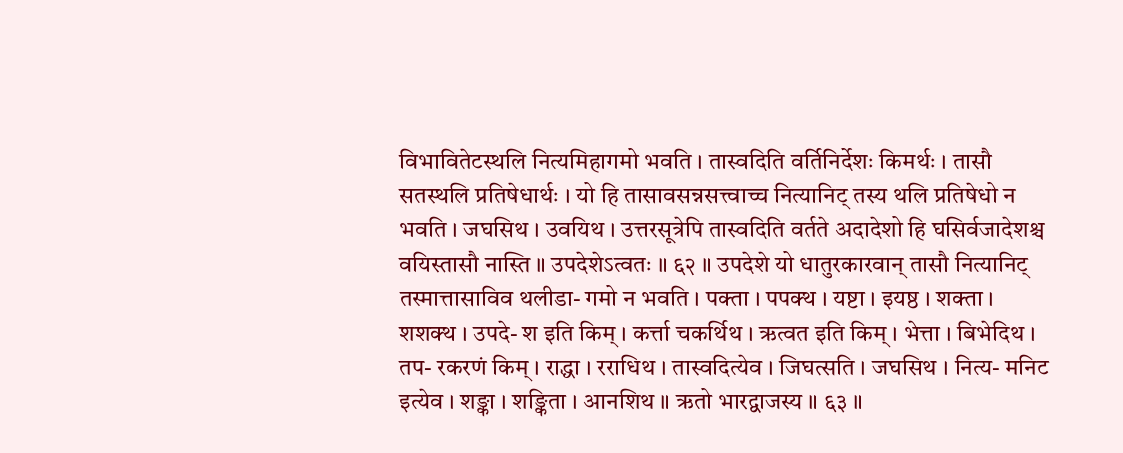विभावितेटस्थलि नित्यमिहागमो भवति । तास्वदिति वर्तिनिर्देशः किमर्थः । तासौ सतस्थलि प्रतिषेधार्थः । यो हि तासावसन्नसत्त्वाच्च नित्यानिट् तस्य थलि प्रतिषेधो न भवति । जघसिथ । उवयिथ । उत्तरसूत्रेपि तास्वदिति वर्तते अदादेशो हि घसिर्वजादेशश्च वयिस्तासौ नास्ति ॥ उपदेशेऽत्वतः ॥ ६२ ॥ उपदेशे यो धातुरकारवान् तासौ नित्यानिट् तस्मात्तासाविव थलीडा- गमो न भवति । पक्ता । पपक्थ । यष्टा । इयष्ठ । शक्ता । शशक्थ । उपदे- श इति किम् । कर्त्ता चकर्थिथ । ऋत्वत इति किम् । भेत्ता । बिभेदिथ । तप- रकरणं किम् । राद्धा । रराधिथ । तास्वदित्येव । जिघत्सति । जघसिथ । नित्य- मनिट इत्येव । शङ्का । शङ्किता । आनशिथ ॥ ऋतो भारद्वाजस्य ॥ ६३ ॥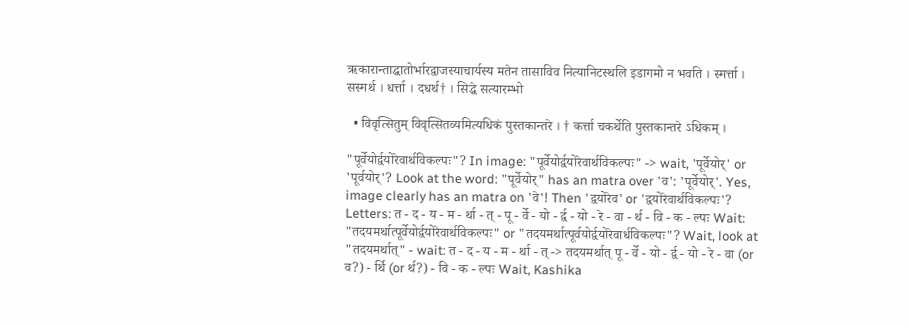ऋकारान्ताद्धातोर्भारद्वाजस्याचार्यस्य मतेन तासाविव नित्यानिटस्थलि इडागमो न भवति । स्मर्त्ता । सस्मर्थ । धर्त्ता । दधर्थ† । सिद्धे सत्यारम्भो

  • विवृत्सितुम् विवृत्सितव्यमित्यधिकं पुस्तकान्तरे । † कर्त्ता चकर्थेति पुस्तकान्तरे ऽधिकम् ।

"पूर्वेयोर्द्वयोरेवार्थविकल्पः"? In image: "पूर्वेयोर्द्वयोरेवार्थविकल्पः" -> wait, 'पूर्वेयोर्' or 'पूर्वयोर्'? Look at the word: "पूर्वेयोर्" has an matra over 'व': 'पूर्वेयोर्'. Yes, image clearly has an matra on 'वे'! Then 'द्वयोरेव' or 'द्वयोरेवार्थविकल्पः'? Letters: त - द - य - म - र्था - त् - पू - र्वे - यो - र्द्व - यो - रे - वा - र्थ - वि - क - ल्पः Wait: "तदयमर्थात्पूर्वेयोर्द्वयोरेवार्थविकल्पः" or "तदयमर्थात्पूर्वयोर्द्वयोरेवार्धविकल्पः"? Wait, look at "तदयमर्थात्" - wait: त - द - य - म - र्था - त् -> तदयमर्थात् पू - र्वे - यो - र्द्व - यो - रे - वा (or व?) - र्थि (or र्थ?) - वि - क - ल्पः Wait, Kashika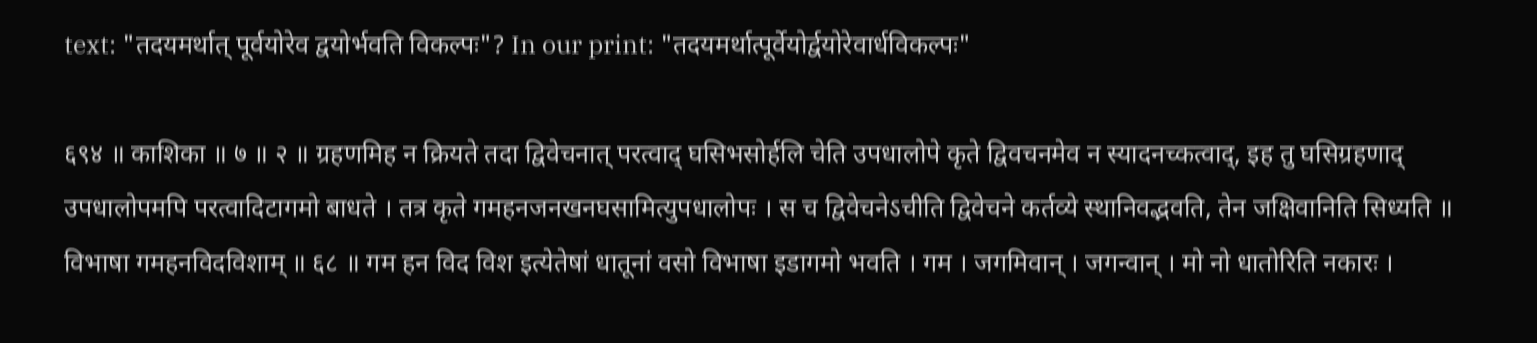text: "तदयमर्थात् पूर्वयोरेव द्वयोर्भवति विकल्पः"? In our print: "तदयमर्थात्पूर्वेयोर्द्वयोरेवार्धविकल्पः"

६९४ ॥ काशिका ॥ ७ ॥ २ ॥ ग्रहणमिह न क्रियते तदा द्विवेचनात् परत्वाद् घसिभसोर्हलि चेति उपधालोपे कृते द्विवचनमेव न स्यादनच्कत्वाद्, इह तु घसिग्रहणाद् उपधालोपमपि परत्वादिटागमो बाधते । तत्र कृते गमहनजनखनघसामित्युपधालोपः । स च द्विवेचनेऽचीति द्विवेचने कर्तव्ये स्थानिवद्भवति, तेन जक्षिवानिति सिध्यति ॥ विभाषा गमहनविदविशाम् ॥ ६८ ॥ गम हन विद विश इत्येतेषां धातूनां वसो विभाषा इडागमो भवति । गम । जगमिवान् । जगन्वान् । मो नो धातोरिति नकारः ।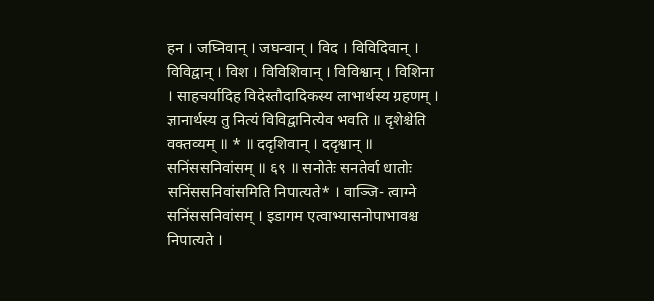हन । जघ्निवान् । जघन्वान् । विद । विविदिवान् । विविद्वान् । विश । विविशिवान् । विविश्वान् । विशिना । साहचर्यादिह विदेस्तौदादिकस्य लाभार्थस्य ग्रहणम् । ज्ञानार्थस्य तु नित्यं विविद्वानित्येव भवति ॥ दृशेश्चेति वक्तव्यम् ॥ * ॥ ददृशिवान् । ददृश्वान् ॥ सनिंससनिवांसम् ॥ ६९ ॥ सनोतेः सनतेर्वा धातोः सनिंससनिवांसमिति निपात्यते* । वाञ्जि- त्वाग्ने सनिंससनिवांसम् । इडागम एत्वाभ्यासनोपाभावश्च निपात्यते ।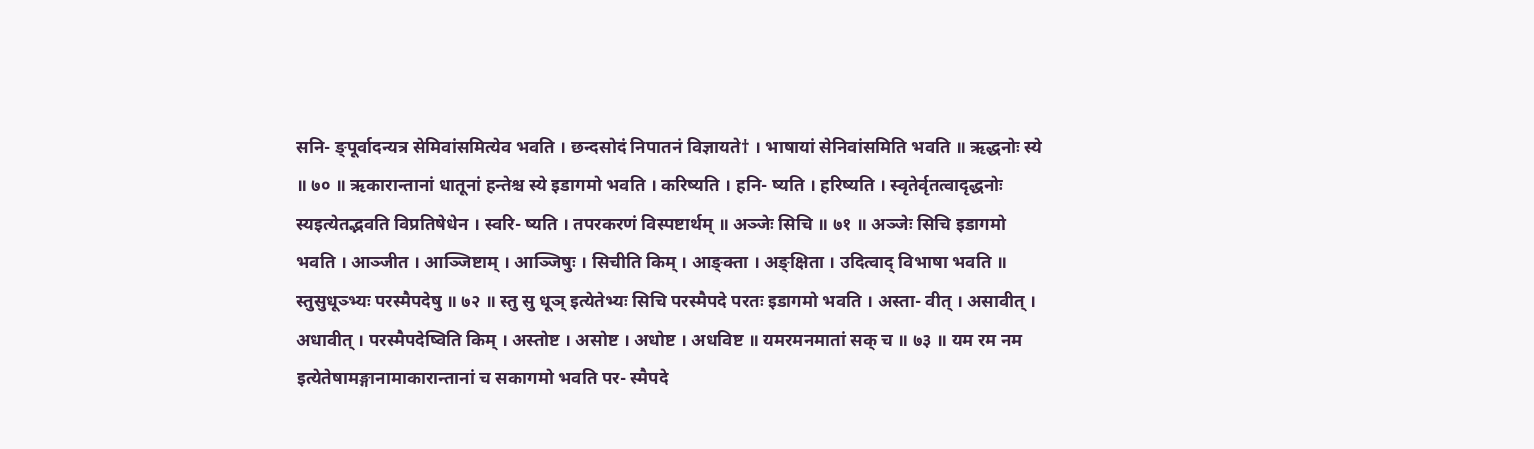सनि- ङ्पूर्वादन्यत्र सेमिवांसमित्येव भवति । छन्दसोदं निपातनं विज्ञायते† । भाषायां सेनिवांसमिति भवति ॥ ऋद्धनोः स्ये ॥ ७० ॥ ऋकारान्तानां धातूनां हन्तेश्च स्ये इडागमो भवति । करिष्यति । हनि- ष्यति । हरिष्यति । स्वृतेर्वृतत्वादृद्धनोः स्यइत्येतद्भवति विप्रतिषेधेन । स्वरि- ष्यति । तपरकरणं विस्पष्टार्थम् ॥ अञ्जेः सिचि ॥ ७१ ॥ अञ्जेः सिचि इडागमो भवति । आञ्जीत । आञ्जिष्टाम् । आञ्जिषुः । सिचीति किम् । आङ्क्ता । अङ्क्षिता । उदित्वाद् विभाषा भवति ॥ स्तुसुधूञ्भ्यः परस्मैपदेषु ॥ ७२ ॥ स्तु सु धूञ् इत्येतेभ्यः सिचि परस्मैपदे परतः इडागमो भवति । अस्ता- वीत् । असावीत् । अधावीत् । परस्मैपदेष्विति किम् । अस्तोष्ट । असोष्ट । अधोष्ट । अधविष्ट ॥ यमरमनमातां सक् च ॥ ७३ ॥ यम रम नम इत्येतेषामङ्गानामाकारान्तानां च सकागमो भवति पर- स्मैपदे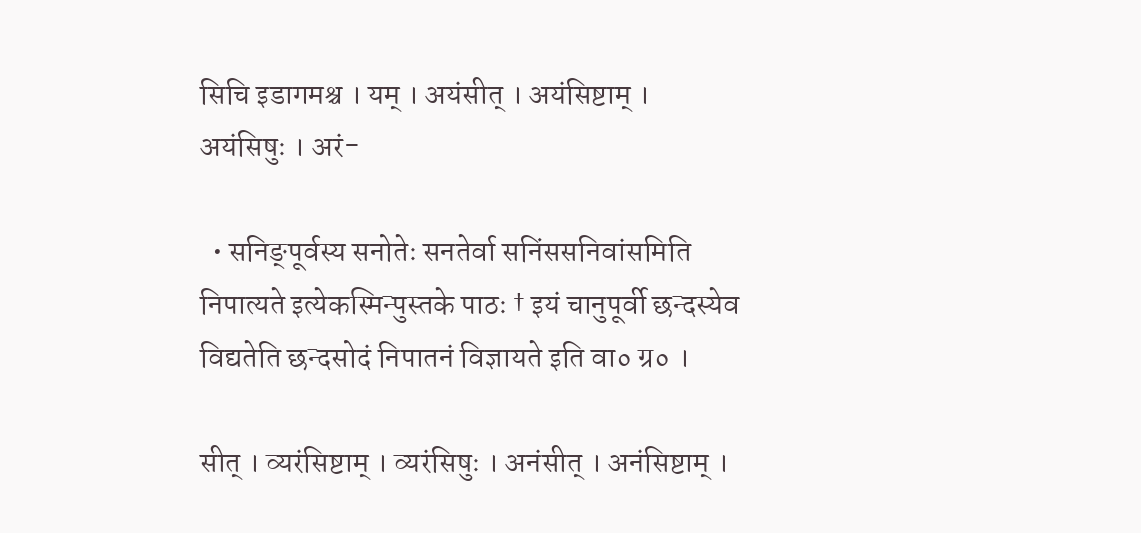सिचि इडागमश्च । यम् । अयंसीत् । अयंसिष्टाम् । अयंसिषुः । अरं-

  • सनिङ्पूर्वस्य सनोतेः सनतेर्वा सनिंससनिवांसमिति निपात्यते इत्येकस्मिन्पुस्तके पाठः † इयं चानुपूर्वी छन्दस्येव विद्यतेति छन्दसोदं निपातनं विज्ञायते इति वा० ग्र० ।

सीत् । व्यरंसिष्टाम् । व्यरंसिषुः । अनंसीत् । अनंसिष्टाम् ।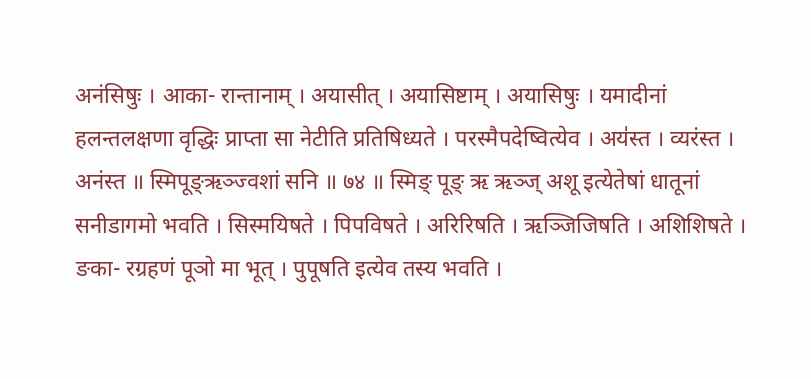अनंसिषुः । आका- रान्तानाम् । अयासीत् । अयासिष्टाम् । अयासिषुः । यमादीनां हलन्तलक्षणा वृद्धिः प्राप्ता सा नेटीति प्रतिषिध्यते । परस्मैपदेष्वित्येव । अय॑स्त । व्यरंस्त । अनंस्त ॥ स्मिपूङ्‌ऋञ्ज्वशां सनि ॥ ७४ ॥ स्मिङ् पूङ् ऋ ऋञ्ज् अशू इत्येतेषां धातूनां सनीडागमो भवति । सिस्मयिषते । पिपविषते । अरिरिषति । ऋञ्जिजिषति । अशिशिषते । ङका- रग्रहणं पूञो मा भूत् । पुपूषति इत्येव तस्य भवति ।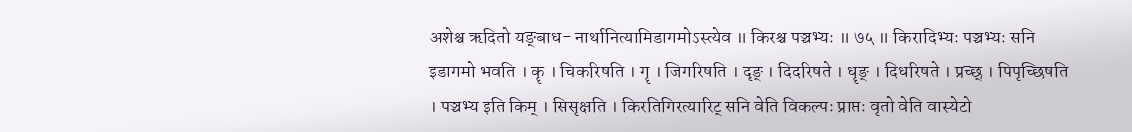अशेश्च ऋदितो यङ्बाध- नार्थानित्यामिडागमोऽस्त्येव ॥ किरश्च पञ्चभ्यः ॥ ७५ ॥ किरादिभ्यः पञ्चभ्यः सनि इडागमो भवति । कॄ । चिकरिषति । गॄ । जिगरिषति । दृङ् । दिदरिषते । धॄङ् । दिधरिषते । प्रच्छ् । पिपृच्छिषति । पञ्चभ्य इति किम् । सिसृक्षति । किरतिगिरत्यारिट् सनि वेति विकल्पः प्राप्तः वृतो वेति वास्येटो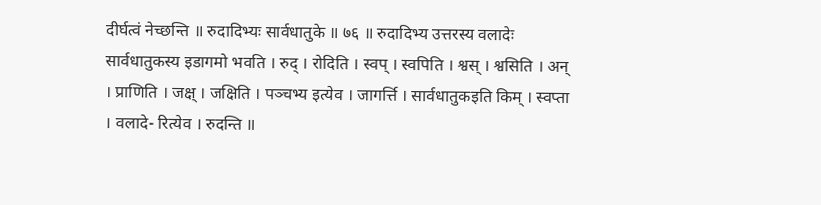दीर्घत्वं नेच्छन्ति ॥ रुदादिभ्यः सार्वधातुके ॥ ७६ ॥ रुदादिभ्य उत्तरस्य वलादेः सार्वधातुकस्य इडागमो भवति । रुद् । रोदिति । स्वप् । स्वपिति । श्वस् । श्वसिति । अन् । प्राणिति । जक्ष् । जक्षिति । पञ्चभ्य इत्येव । जागर्त्ति । सार्वधातुकइति किम् । स्वप्ता । वलादे- रित्येव । रुदन्ति ॥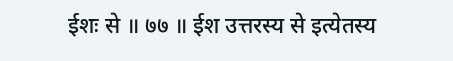ईशः से ॥ ७७ ॥ ईश उत्तरस्य से इत्येतस्य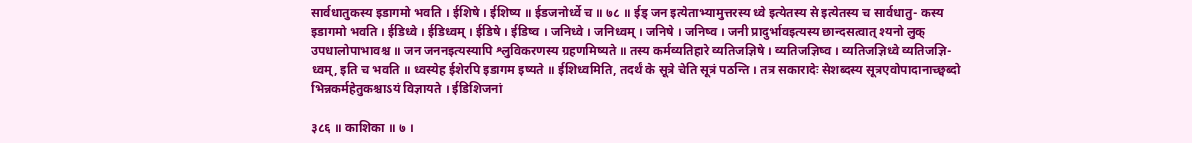सार्वधातुकस्य इडागमो भवति । ईशिषे । ईशिष्य ॥ ईडजनोर्ध्वे च ॥ ७८ ॥ ईड् जन इत्येताभ्यामुत्तरस्य ध्वे इत्येतस्य से इत्येतस्य च सार्वधातु- कस्य इडागमो भवति । ईडिध्वे । ईडिध्वम् । ईडिषे । ईडिष्व । जनिध्वे । जनिध्वम् । जनिषे । जनिष्व । जनी प्रादुर्भावइत्यस्य छान्दसत्वात् श्यनो लुक् उपधालोपाभावश्च ॥ जन जननइत्यस्यापि श्लुविकरणस्य ग्रहणमिष्यते ॥ तस्य कर्मव्यतिहारे व्यतिजज्ञिषे । व्यतिजज्ञिष्व । व्यतिजज्ञिध्वे व्यतिजज्ञि- ध्वम्, इति च भवति ॥ ध्वस्येह ईशेरपि इडागम इष्यते ॥ ईशिध्वमिति, तदर्थं के सूत्रे चेति सूत्रं पठन्ति । तत्र सकारादेः सेशब्दस्य सूत्रएवोपादानाच्छ्वब्दो भिन्नकर्महेतुकश्चाऽयं विज्ञायते । ईडिशिजनां

३८६ ॥ काशिका ॥ ७ ।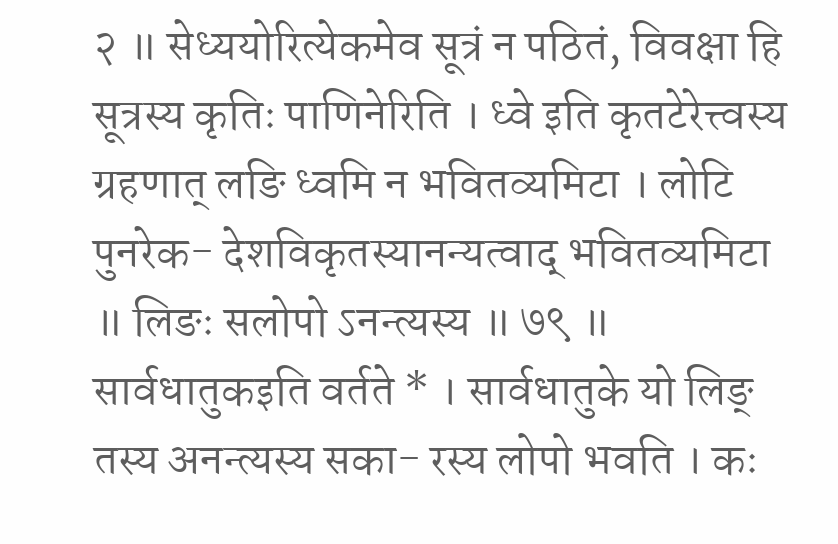२ ॥ सेध्ययोरित्येकमेव सूत्रं न पठितं, विवक्षा हि सूत्रस्य कृतिः पाणिनेरिति । ध्वे इति कृतटेरेत्त्वस्य ग्रहणात् लङि ध्वमि न भवितव्यमिटा । लोटि पुनरेक- देशविकृतस्यानन्यत्वाद् भवितव्यमिटा ॥ लिङः सलोपो ऽनन्त्यस्य ॥ ७९ ॥ सार्वधातुकइति वर्तते * । सार्वधातुके यो लिङ् तस्य अनन्त्यस्य सका- रस्य लोपो भवति । कः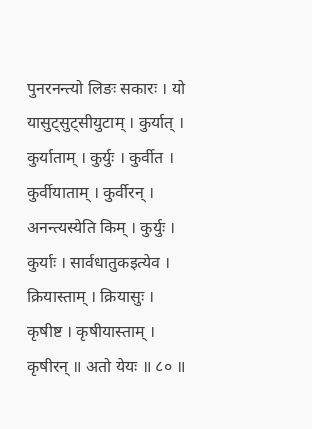पुनरनन्त्यो लिङः सकारः । यो यासुट्सुट्सीयुटाम् । कुर्यात् । कुर्याताम् । कुर्युः । कुर्वीत । कुर्वीयाताम् । कुर्वीरन् । अनन्त्यस्येति किम् । कुर्युः । कुर्याः । सार्वधातुकइत्येव । क्रियास्ताम् । क्रियासुः । कृषीष्ट । कृषीयास्ताम् । कृषीरन् ॥ अतो येयः ॥ ८० ॥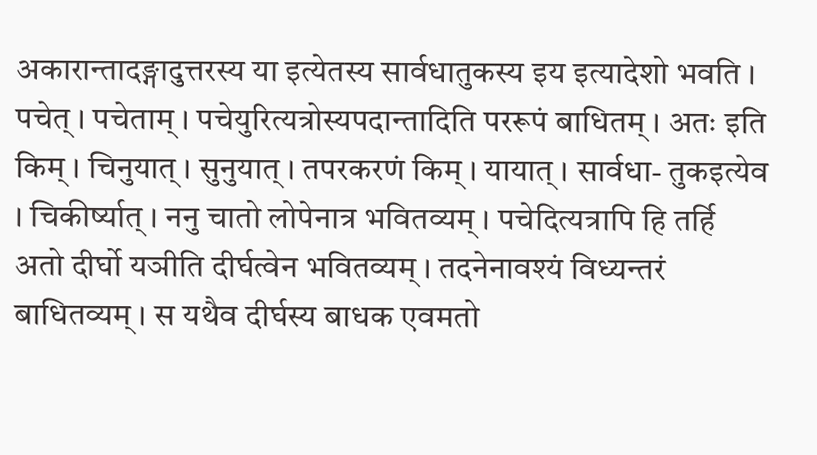अकारान्तादङ्गादुत्तरस्य या इत्येतस्य सार्वधातुकस्य इय इत्यादेशो भवति । पचेत् । पचेताम् । पचेयुरित्यत्रोस्यपदान्तादिति पररूपं बाधितम् । अतः इति किम् । चिनुयात् । सुनुयात् । तपरकरणं किम् । यायात् । सार्वधा- तुकइत्येव । चिकीर्ष्यात् । ननु चातो लोपेनात्र भवितव्यम् । पचेदित्यत्रापि हि तर्हि अतो दीर्घो यञीति दीर्घत्वेन भवितव्यम् । तदनेनावश्यं विध्यन्तरं बाधितव्यम् । स यथैव दीर्घस्य बाधक एवमतो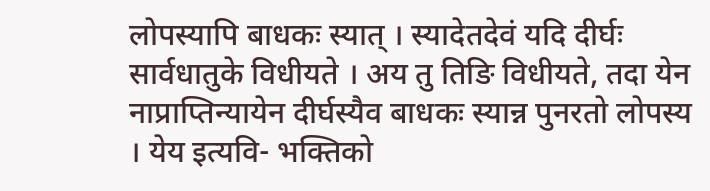लोपस्यापि बाधकः स्यात् । स्यादेतदेवं यदि दीर्घः सार्वधातुके विधीयते । अय तु तिङि विधीयते, तदा येन नाप्राप्तिन्यायेन दीर्घस्यैव बाधकः स्यान्न पुनरतो लोपस्य । येय इत्यवि- भक्तिको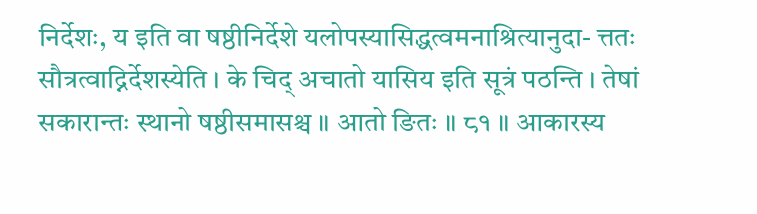निर्देशः, य इति वा षष्ठीनिर्देशे यलोपस्यासिद्धत्वमनाश्रित्यानुदा- त्ततः सौत्रत्वाद्निर्देशस्येति । के चिद् अचातो यासिय इति सूत्रं पठन्ति । तेषां सकारान्तः स्थानो षष्ठीसमासश्च ॥ आतो ङितः ॥ ८१ ॥ आकारस्य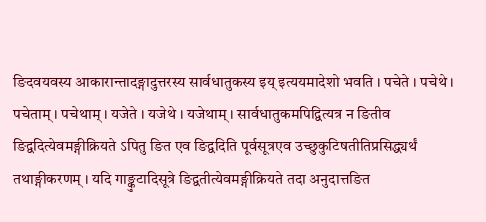ङिदवयवस्य आकारान्तादङ्गादुत्तरस्य सार्वधातुकस्य इय् इत्ययमादेशो भवति । पचेते । पचेथे । पचेताम् । पचेथाम् । यजेते । यजेथे । यजेथाम् । सार्वधातुकमपिद्वित्यत्र न ङितीव ङिद्वदित्येवमङ्गीक्रियते ऽपितु ङित एव ङिद्वदिति पूर्वसूत्रएव उच्छुकुटिषतीतिप्रसिद्ध्यर्थं तथाङ्गीकरणम् । यदि गाङ्कुटादिसूत्रे ङिद्वतीत्येवमङ्गीक्रियते तदा अनुदात्तङित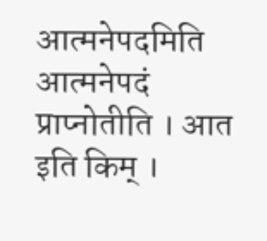आत्मनेपदमिति आत्मनेपदं प्राप्नोतीति । आत इति किम् ।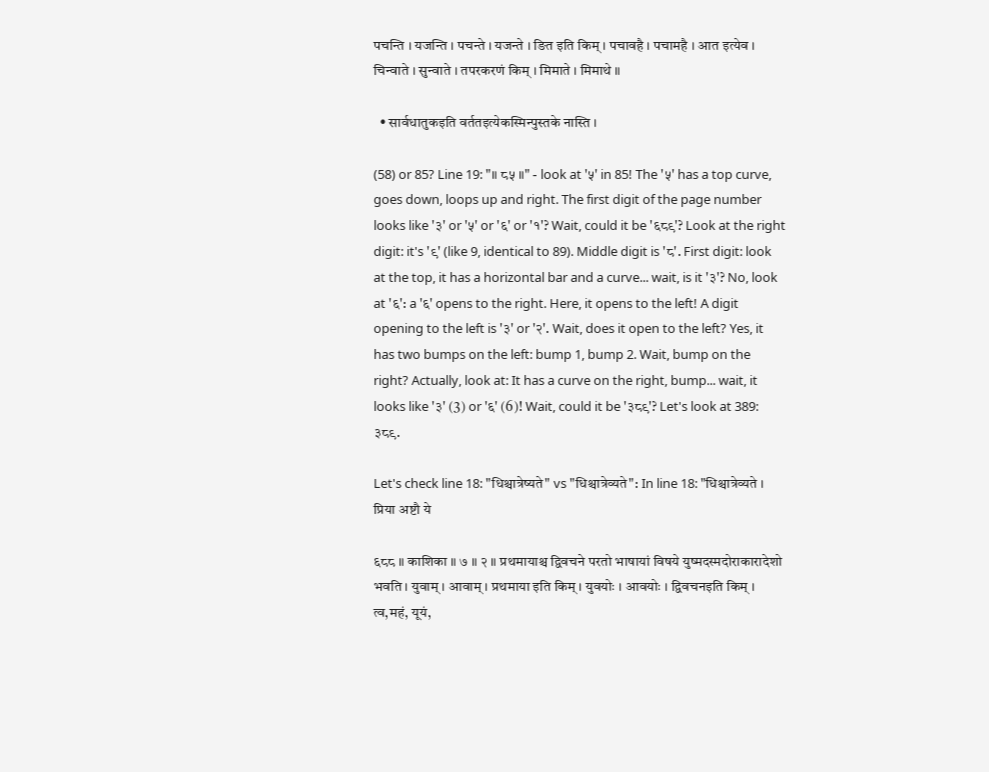पचन्ति । यजन्ति । पचन्ते । यजन्ते । ङित इति किम् । पचावहै । पचामहै । आत इत्येव । चिन्वाते । सुन्वाते । तपरकरणं किम् । मिमाते । मिमाथे ॥

  • सार्वधातुकइति वर्ततइत्येकस्मिन्पुस्तके नास्ति ।

(58) or 85? Line 19: "॥ ८५ ॥" - look at '५' in 85! The '५' has a top curve, goes down, loops up and right. The first digit of the page number looks like '३' or '५' or '६' or '१'? Wait, could it be '६८९'? Look at the right digit: it's '९' (like 9, identical to 89). Middle digit is '८'. First digit: look at the top, it has a horizontal bar and a curve... wait, is it '३'? No, look at '६': a '६' opens to the right. Here, it opens to the left! A digit opening to the left is '३' or '२'. Wait, does it open to the left? Yes, it has two bumps on the left: bump 1, bump 2. Wait, bump on the right? Actually, look at: It has a curve on the right, bump... wait, it looks like '३' (3) or '६' (6)! Wait, could it be '३८९'? Let's look at 389: ३८९.

Let's check line 18: "धिश्चात्रेष्यते" vs "धिश्चात्रेव्यते": In line 18: "धिश्चात्रेव्यते । प्रिया अष्टौ ये

६८८ ॥ काशिका ॥ ७ ॥ २ ॥ प्रथमायाश्च द्विवचने परतो भाषायां विषये युष्मदस्मदोराकारादेशो भवति । युवाम् । आवाम् । प्रथमाया इति किम् । युवयोः । आवयोः । द्विवचनइति किम् । त्व,महं, यूयं,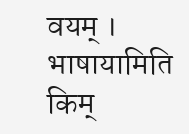वयम् । भाषायामिति किम्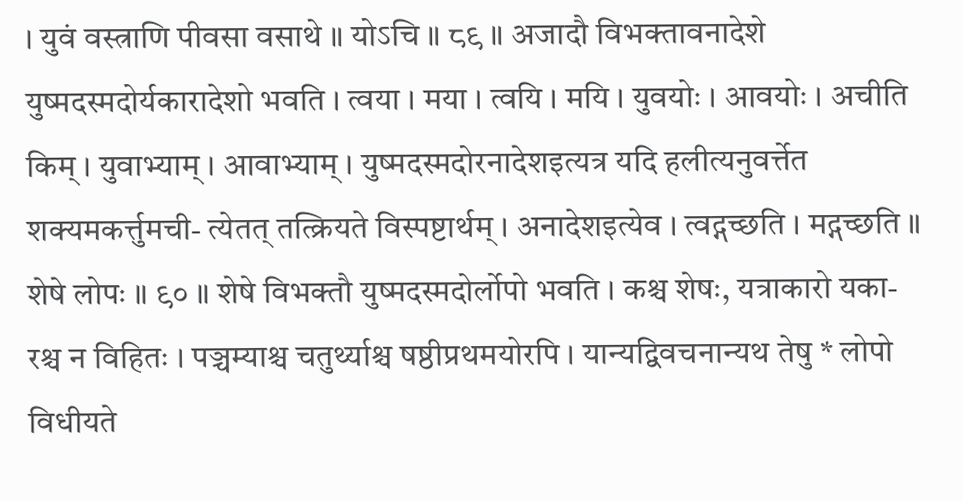। युवं वस्त्राणि पीवसा वसाथे ॥ योऽचि ॥ ८९ ॥ अजादौ विभक्तावनादेशे युष्मदस्मदोर्यकारादेशो भवति । त्वया । मया । त्वयि । मयि । युवयोः । आवयोः । अचीति किम् । युवाभ्याम् । आवाभ्याम् । युष्मदस्मदोरनादेशइत्यत्र यदि हलीत्यनुवर्त्तेत शक्यमकर्त्तुमची- त्येतत् तत्क्रियते विस्पष्टार्थम् । अनादेशइत्येव । त्वद्गच्छति । मद्गच्छति ॥ शेषे लोपः ॥ ९० ॥ शेषे विभक्तौ युष्मदस्मदोर्लोपो भवति । कश्च शेषः, यत्राकारो यका- रश्च न विहितः । पञ्चम्याश्च चतुर्थ्याश्च षष्ठीप्रथमयोरपि । यान्यद्विवचनान्यथ तेषु * लोपो विधीयते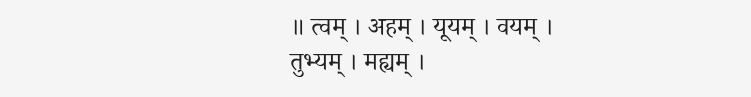॥ त्वम् । अहम् । यूयम् । वयम् । तुभ्यम् । मह्यम् ।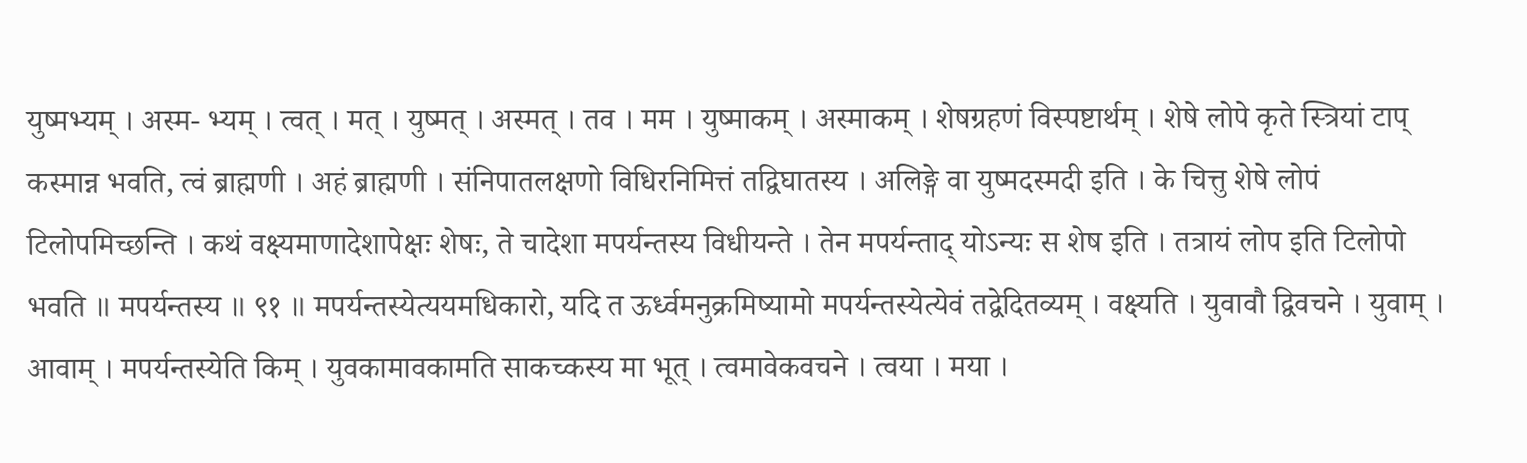युष्मभ्यम् । अस्म- भ्यम् । त्वत् । मत् । युष्मत् । अस्मत् । तव । मम । युष्माकम् । अस्माकम् । शेषग्रहणं विस्पष्टार्थम् । शेषे लोपे कृते स्त्रियां टाप् कस्मान्न भवति, त्वं ब्राह्मणी । अहं ब्राह्मणी । संनिपातलक्षणो विधिरनिमित्तं तद्विघातस्य । अलिङ्गे वा युष्मदस्मदी इति । के चित्तु शेषे लोपं टिलोपमिच्छन्ति । कथं वक्ष्यमाणादेशापेक्षः शेषः, ते चादेशा मपर्यन्तस्य विधीयन्ते । तेन मपर्यन्ताद् योऽन्यः स शेष इति । तत्रायं लोप इति टिलोपो भवति ॥ मपर्यन्तस्य ॥ ९१ ॥ मपर्यन्तस्येत्ययमधिकारो, यदि त ऊर्ध्वमनुक्रमिष्यामो मपर्यन्तस्येत्येवं तद्वेदितव्यम् । वक्ष्यति । युवावौ द्विवचने । युवाम् । आवाम् । मपर्यन्तस्येति किम् । युवकामावकामति साकच्कस्य मा भूत् । त्वमावेकवचने । त्वया । मया ।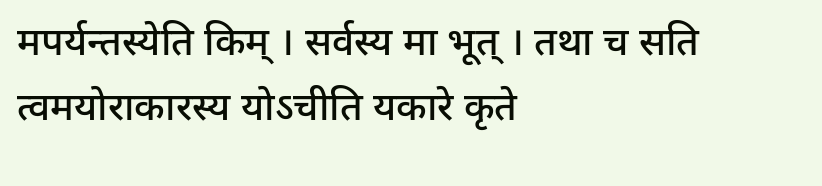मपर्यन्तस्येति किम् । सर्वस्य मा भूत् । तथा च सति त्वमयोराकारस्य योऽचीति यकारे कृते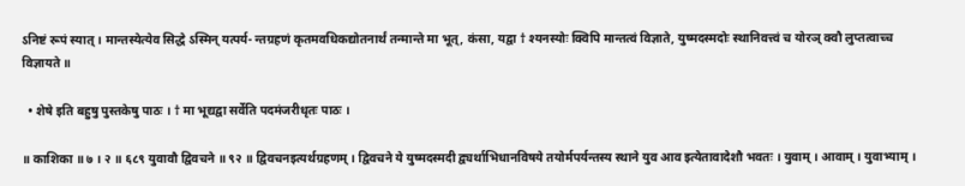ऽनिष्टं रूपं स्यात् । मान्तस्येत्येव सिद्धे ऽस्मिन् यत्पर्य- न्तग्रहणं कृतमवधिकद्योतनार्थं तन्मान्ते मा भूत्, कंसा, यद्वा † श्यनस्योः क्विपि मान्तत्वं विज्ञाते, युष्मदस्मदोः स्थानिवत्त्वं च योरञ् क्वौ लुप्तत्वाच्च विज्ञायते ॥

  • शेषे इति बहुषु पुस्तकेषु पाठः । † मा भूद्यद्वा सर्वेति पदमंजरीधृतः पाठः ।

॥ काशिका ॥ ७ । २ ॥ ६८९ युवावौ द्विवचने ॥ ९२ ॥ द्विवचनइत्यर्थग्रहणम् । द्विवचने ये युष्मदस्मदी द्व्यर्थाभिधानविषये तयोर्मपर्यन्तस्य स्थाने युव आव इत्येतावादेशौ भवतः । युवाम् । आवाम् । युवाभ्याम् ।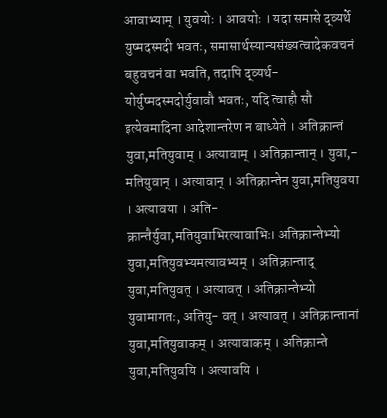आवाभ्याम् । युवयोः । आवयोः । यदा समासे द्व्यर्थे युष्मदस्मदी भवतः, समासार्थस्यान्यसंख्यत्वादेकवचनं बहुवचनं वा भवति, तदापि द्व्यर्थ- योर्युष्मदस्मदोर्युवावौ भवतः, यदि त्वाहौ सौ इत्येवमादिना आदेशान्तरेण न बाध्येते । अतिक्रान्तं युवा,मतियुवाम् । अत्यावाम् । अतिक्रान्तान् । युवा,- मतियुवान् । अत्यावान् । अतिक्रान्तेन युवा,मतियुवया । अत्यावया । अति- क्रान्तैर्युवा,मतियुवाभिरत्यावाभिः। अतिक्रान्तेभ्यो युवा,मतियुवभ्यमत्यावभ्यम् । अतिक्रान्ताद् युवा,मतियुवत् । अत्यावत् । अतिक्रान्तेभ्यो युवामागतः, अतियु- वत् । अत्यावत् । अतिक्रान्तानां युवा,मतियुवाकम् । अत्यावाकम् । अतिक्रान्ते युवा,मतियुवयि । अत्यावयि ।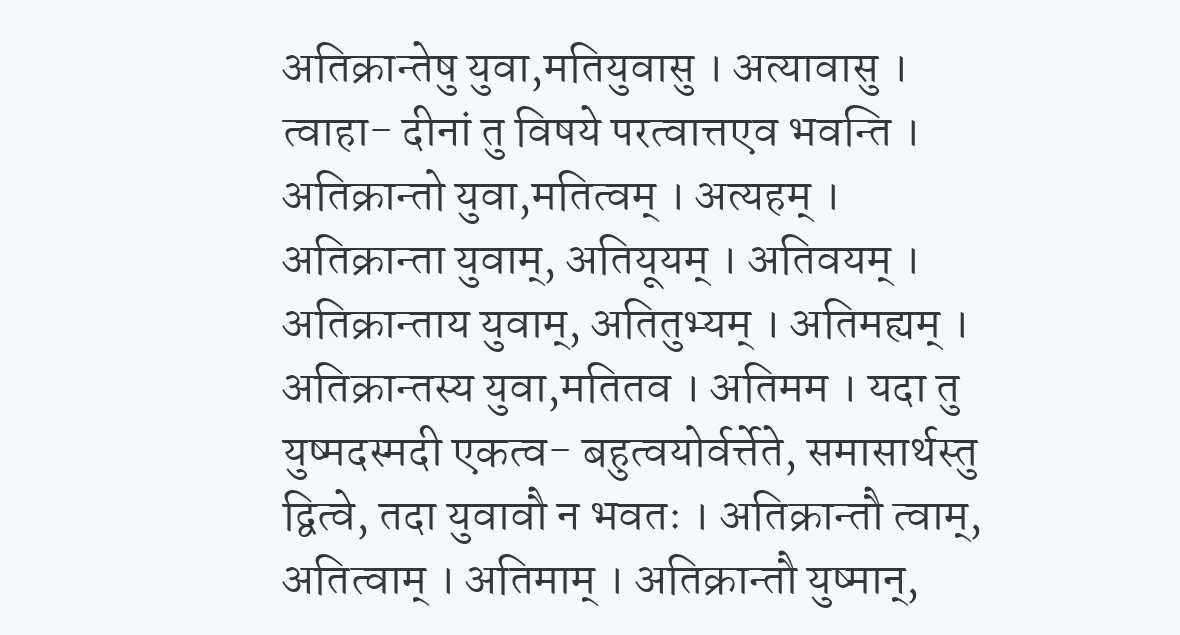अतिक्रान्तेषु युवा,मतियुवासु । अत्यावासु । त्वाहा- दीनां तु विषये परत्वात्तएव भवन्ति । अतिक्रान्तो युवा,मतित्वम् । अत्यहम् । अतिक्रान्ता युवाम्, अतियूयम् । अतिवयम् । अतिक्रान्ताय युवाम्, अतितुभ्यम् । अतिमह्यम् । अतिक्रान्तस्य युवा,मतितव । अतिमम । यदा तु युष्मदस्मदी एकत्व- बहुत्वयोर्वर्त्तेते, समासार्थस्तु द्वित्वे, तदा युवावौ न भवतः । अतिक्रान्तौ त्वाम्, अतित्वाम् । अतिमाम् । अतिक्रान्तौ युष्मान्,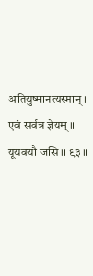अतियुष्मानत्यस्मान् । एवं सर्वत्र ज्ञेयम् ॥ यूयवयौ जसि ॥ ९३ ॥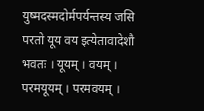युष्मदस्मदोर्मपर्यन्तस्य जसि परतो यूय वय इत्येतावादेशौ भवतः । यूयम् । वयम् । परमयूयम् । परमवयम् ।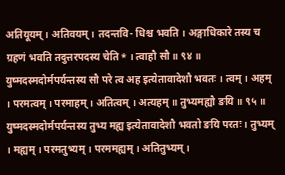अतियूयम् । अतिवयम् । तदन्तवि- धिश्च भवति । अङ्गाधिकारे तस्य च ग्रहणं भवति तदुत्तरपदस्य चेति* । त्वाहौ सौ ॥ ९४ ॥ युष्मदस्मदोर्मपर्यन्तस्य सौ परे त्व अह इत्येतावादेशौ भवतः । त्वम् । अहम् । परमत्वम् । परमाहम् । अतित्वम् । अत्यहम् ॥ तुभ्यमह्यौ ङयि ॥ ९५ ॥ युष्मदस्मदोर्मपर्यन्तस्य तुभ्य मह्य इत्येतावादेशौ भवतो ङयि परतः । तुभ्यम् । मह्यम् । परमतुभ्यम् । परममह्यम् । अतितुभ्यम् ।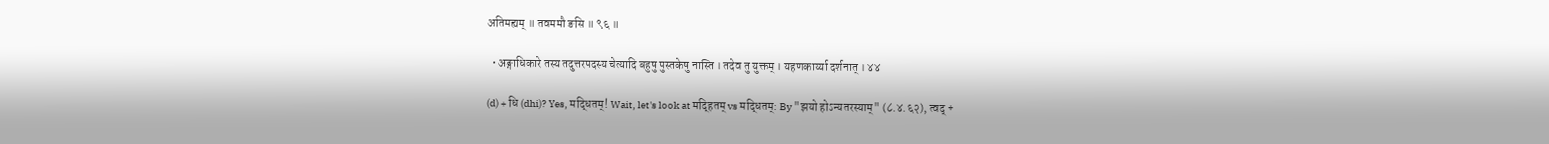अतिमह्यम् ॥ तवममौ ङसि ॥ ९६ ॥

  • अङ्गाधिकारे तस्य तदुत्तरपदस्य चेत्यादि बहुषु पुस्तकेषु नास्ति । तदेव तु युक्तम् । यहणकार्य्या दर्शनात् । ४४

(d) + धि (dhi)? Yes, मद्धितम्! Wait, let's look at मद्हितम् vs मद्धितम्: By "झयो होऽन्यतरस्याम्" (८.४.६२), त्वद् +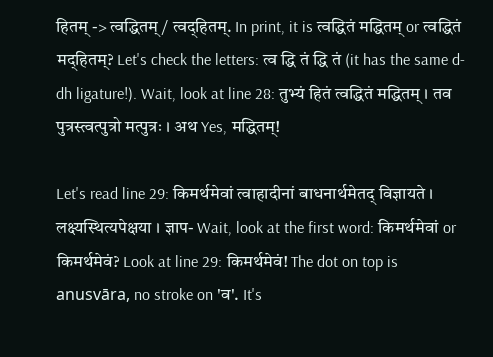हितम् -> त्वद्धितम् / त्वद्हितम्. In print, it is त्वद्धितं मद्धितम् or त्वद्धितं मद्हितम्? Let's check the letters: त्व द्धि तं द्धि तं (it has the same d-dh ligature!). Wait, look at line 28: तुभ्यं हितं त्वद्धितं मद्धितम् । तव पुत्रस्त्वत्पुत्रो मत्पुत्रः । अथ Yes, मद्धितम्!

Let's read line 29: किमर्थमेवां त्वाहादीनां बाधनार्थमेतद् विज्ञायते । लक्ष्यस्थित्यपेक्षया । ज्ञाप- Wait, look at the first word: किमर्थमेवां or किमर्थमेवं? Look at line 29: किमर्थमेवं! The dot on top is anusvāra, no stroke on 'व'. It's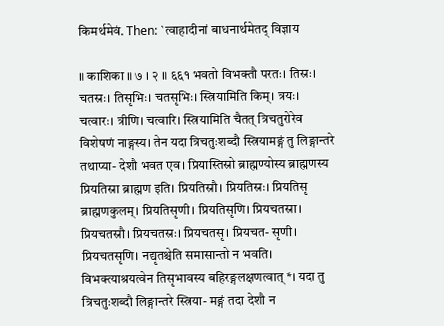किमर्थमेवं. Then: `त्वाहादीनां बाधनार्थमेतद् विज्ञाय

॥ काशिका ॥ ७ । २ ॥ ६६१ भवतो विभक्तौ परतः। तिस्रः। चतस्रः। तिसृभिः। चतसृभिः। स्त्रियामिति किम्। त्रयः। चत्वारः। त्रीणि। चत्वारि। स्त्रियामिति चैतत् त्रिचतुरोरेव विशेषणं नाङ्गस्य। तेन यदा त्रिचतुःशब्दौ स्त्रियामङ्गं तु लिङ्गान्तरे तथाप्या- देशौ भवत एव। प्रियास्तिस्रो ब्राह्मण्योस्य ब्राह्मणस्य प्रियतिस्रा ब्राह्मण इति। प्रियतिस्रौ। प्रियतिस्रः। प्रियतिसृ ब्राह्मणकुलम्। प्रियतिसृणी। प्रियतिसृणि। प्रियचतस्रा। प्रियचतस्रौ। प्रियचतस्रः। प्रियचतसृ। प्रियचत- सृणी। प्रियचतसृणि। नद्यृतश्चेति समासान्तो न भवति। विभक्त्याश्रयत्वेन तिसृभावस्य बहिरङ्गलक्षणत्वात् *। यदा तु त्रिचतुःशब्दौ लिङ्गान्तरे स्त्रिया- मङ्गं तदा देशौ न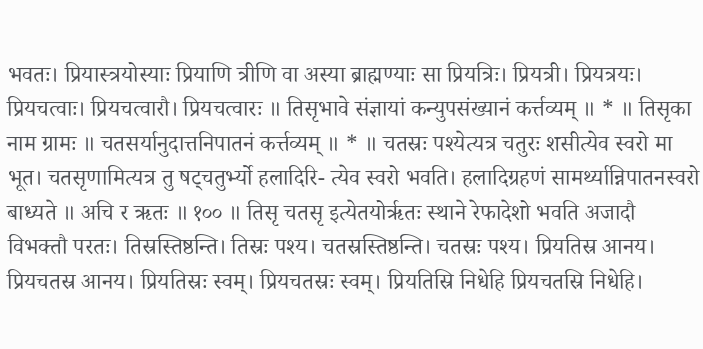भवतः। प्रियास्त्रयोस्याः प्रियाणि त्रीणि वा अस्या ब्राह्मण्याः सा प्रियत्रिः। प्रियत्री। प्रियत्रयः। प्रियचत्वाः। प्रियचत्वारौ। प्रियचत्वारः ॥ तिसृभावे संज्ञायां कन्युपसंख्यानं कर्त्तव्यम् ॥ * ॥ तिसृका नाम ग्रामः ॥ चतसर्यानुदात्तनिपातनं कर्त्तव्यम् ॥ * ॥ चतस्रः पश्येत्यत्र चतुरः शसीत्येव स्वरो मा भूत। चतसृणामित्यत्र तु षट्चतुर्भ्यो हलादिरि- त्येव स्वरो भवति। हलादिग्रहणं सामर्थ्यान्निपातनस्वरो बाध्यते ॥ अचि र ऋतः ॥ १०० ॥ तिसृ चतसृ इत्येतयोर्ऋतः स्थाने रेफादेशो भवति अजादौ विभक्तौ परतः। तिस्रस्तिष्ठन्ति। तिस्रः पश्य। चतस्रस्तिष्ठन्ति। चतस्रः पश्य। प्रियतिस्र आनय। प्रियचतस्र आनय। प्रियतिस्रः स्वम्। प्रियचतस्रः स्वम्। प्रियतिस्रि निधेहि प्रियचतस्रि निधेहि।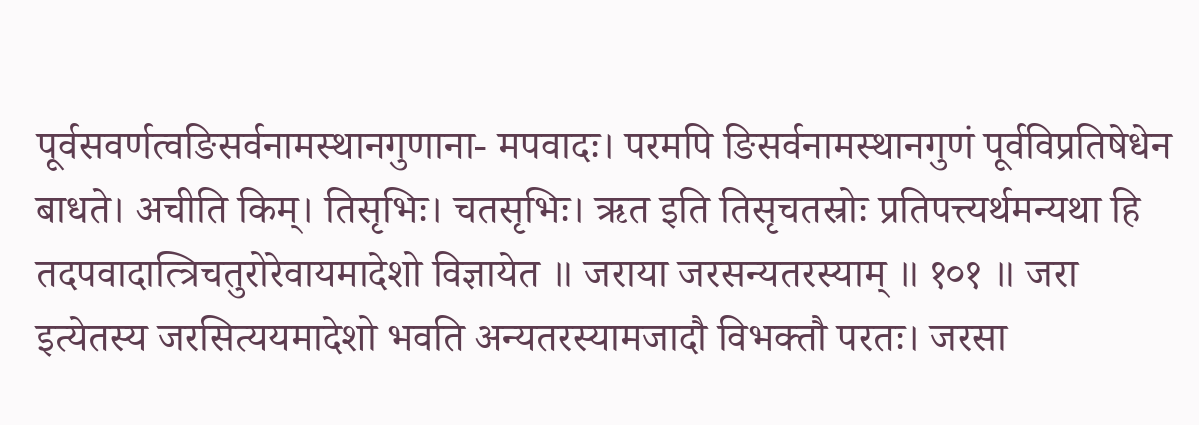पूर्वसवर्णत्वङिसर्वनामस्थानगुणाना- मपवादः। परमपि ङिसर्वनामस्थानगुणं पूर्वविप्रतिषेधेन बाधते। अचीति किम्। तिसृभिः। चतसृभिः। ऋत इति तिसृचतस्रोः प्रतिपत्त्यर्थमन्यथा हि तदपवादात्त्रिचतुरोरेवायमादेशो विज्ञायेत ॥ जराया जरसन्यतरस्याम् ॥ १०१ ॥ जरा इत्येतस्य जरसित्ययमादेशो भवति अन्यतरस्यामजादौ विभक्तौ परतः। जरसा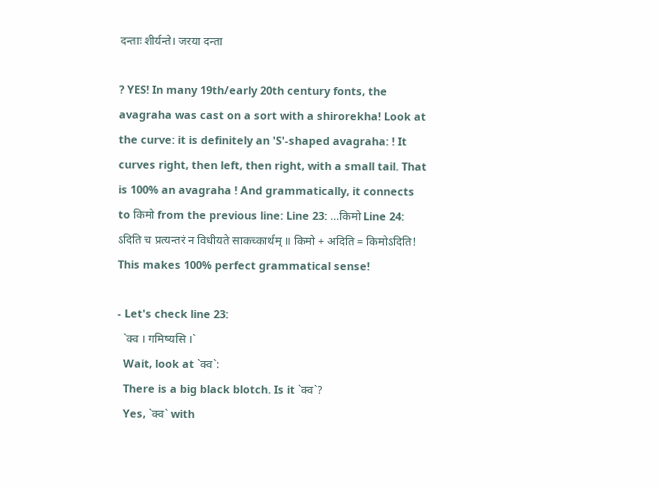दन्ताः शीर्यन्ते। जरया दन्ता

? YES! In many 19th/early 20th century fonts, the avagraha was cast on a sort with a shirorekha! Look at the curve: it is definitely an 'S'-shaped avagraha: ! It curves right, then left, then right, with a small tail. That is 100% an avagraha ! And grammatically, it connects to किमो from the previous line: Line 23: ...किमो Line 24: ऽदिति च प्रत्यन्तरं न विधीयते साकच्कार्थम् ॥ किमो + अदिति = किमोऽदिति! This makes 100% perfect grammatical sense!

- Let's check line 23:
  `क्व । गमिष्यसि ।`
  Wait, look at `क्व`:
  There is a big black blotch. Is it `क्व`?
  Yes, `क्व` with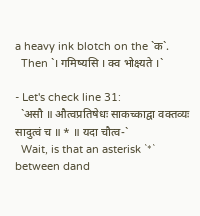a heavy ink blotch on the `क`.
  Then `। गमिष्यसि । क्व भोक्ष्यते ।`

- Let's check line 31:
  `असौ ॥ औत्वप्रतिषेधः साकच्काद्वा वक्तव्यः सादुत्वं च ॥ * ॥ यदा चौत्व-`
  Wait, is that an asterisk `*` between dand